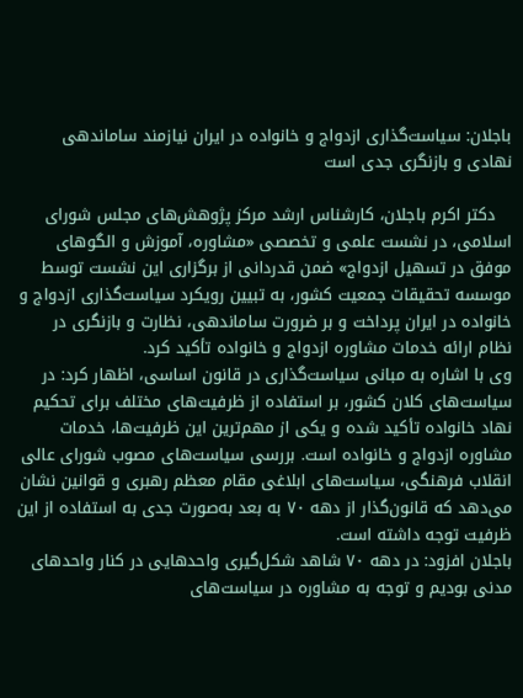باجلان: سیاست‌گذاری ازدواج و خانواده در ایران نیازمند ساماندهی نهادی و بازنگری جدی است

   دکتر اکرم باجلان، کارشناس ارشد مرکز پژوهش‌های مجلس شورای اسلامی، در نشست علمی و تخصصی «مشاوره، آموزش و الگوهای موفق در تسهیل ازدواج» ضمن قدردانی از برگزاری این نشست توسط موسسه تحقیقات جمعیت کشور، به تبیین رویکرد سیاست‌گذاری ازدواج و خانواده در ایران پرداخت و بر ضرورت ساماندهی، نظارت و بازنگری در نظام ارائه خدمات مشاوره ازدواج و خانواده تأکید کرد.
وی با اشاره به مبانی سیاست‌گذاری در قانون اساسی، اظهار کرد: در سیاست‌های کلان کشور، بر استفاده از ظرفیت‌های مختلف برای تحکیم نهاد خانواده تأکید شده و یکی از مهم‌ترین این ظرفیت‌ها، خدمات مشاوره ازدواج و خانواده است. بررسی سیاست‌های مصوب شورای عالی انقلاب فرهنگی، سیاست‌های ابلاغی مقام معظم رهبری و قوانین نشان می‌دهد که قانون‌گذار از دهه ۷۰ به بعد به‌صورت جدی به استفاده از این ظرفیت توجه داشته است.
باجلان افزود: در دهه ۷۰ شاهد شکل‌گیری واحدهایی در کنار واحدهای مدنی بودیم و توجه به مشاوره در سیاست‌های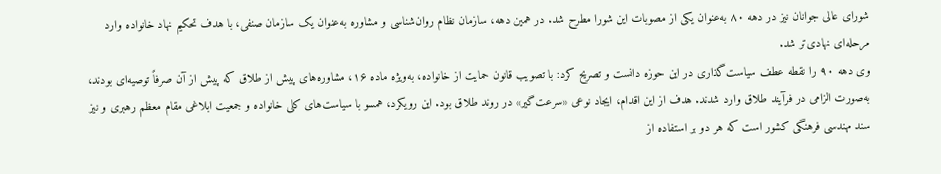شورای عالی جوانان نیز در دهه ۸۰ به‌عنوان یکی از مصوبات این شورا مطرح شد. در همین دهه، سازمان نظام روان‌شناسی و مشاوره به‌عنوان یک سازمان صنفی، با هدف تحکیم نهاد خانواده وارد مرحله‌ای نهادی‌تر شد.
وی دهه ۹۰ را نقطه عطف سیاست‌گذاری در این حوزه دانست و تصریح کرد: با تصویب قانون حمایت از خانواده، به‌ویژه ماده ۱۶، مشاوره‌های پیش از طلاق که پیش از آن صرفاً توصیه‌ای بودند، به‌صورت الزامی در فرآیند طلاق وارد شدند. هدف از این اقدام، ایجاد نوعی «سرعت‌گیر» در روند طلاق بود. این رویکرد، همسو با سیاست‌های کلی خانواده و جمعیت ابلاغی مقام معظم رهبری و نیز سند مهندسی فرهنگی کشور است که هر دو بر استفاده از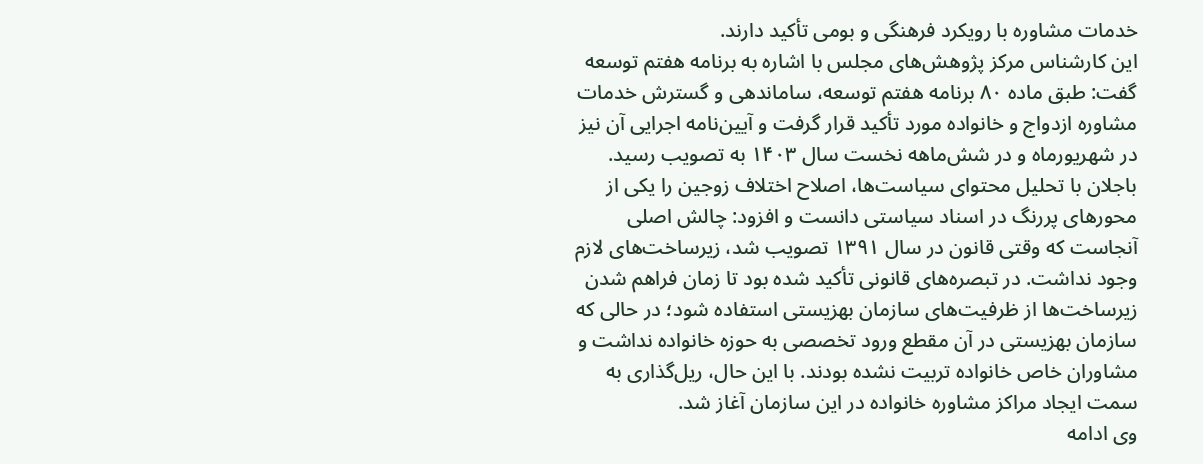خدمات مشاوره با رویکرد فرهنگی و بومی تأکید دارند.
این کارشناس مرکز پژوهش‌های مجلس با اشاره به برنامه هفتم توسعه گفت: طبق ماده ۸۰ برنامه هفتم توسعه، ساماندهی و گسترش خدمات مشاوره ازدواج و خانواده مورد تأکید قرار گرفت و آیین‌نامه اجرایی آن نیز در شهریورماه و در شش‌ماهه نخست سال ۱۴۰۳ به تصویب رسید.
باجلان با تحلیل محتوای سیاست‌ها، اصلاح اختلاف زوجین را یکی از محورهای پررنگ در اسناد سیاستی دانست و افزود: چالش اصلی آنجاست که وقتی قانون در سال ۱۳۹۱ تصویب شد، زیرساخت‌های لازم وجود نداشت. در تبصره‌های قانونی تأکید شده بود تا زمان فراهم شدن زیرساخت‌ها از ظرفیت‌های سازمان بهزیستی استفاده شود؛ در حالی که سازمان بهزیستی در آن مقطع ورود تخصصی به حوزه خانواده نداشت و مشاوران خاص خانواده تربیت نشده بودند. با این حال، ریل‌گذاری به سمت ایجاد مراکز مشاوره خانواده در این سازمان آغاز شد.
وی ادامه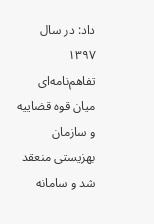داد: در سال ۱۳۹۷ تفاهم‌نامه‌ای میان قوه قضاییه و سازمان بهزیستی منعقد شد و سامانه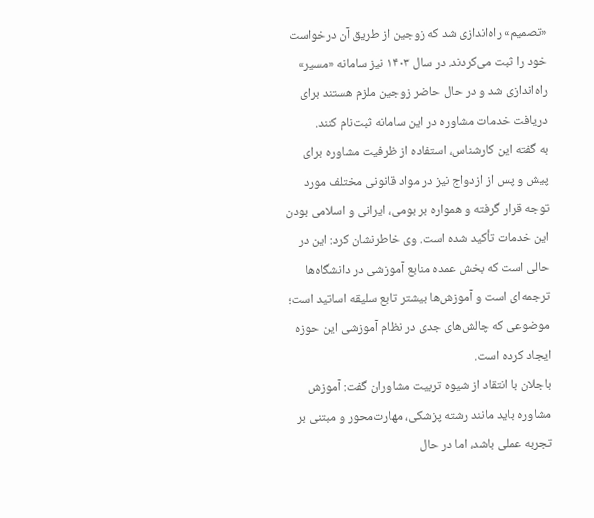«تصمیم» راه‌اندازی شد که زوجین از طریق آن درخواست خود را ثبت می‌کردند. در سال ۱۴۰۳ نیز سامانه «مسیر» راه‌اندازی شد و در حال حاضر زوجین ملزم هستند برای دریافت خدمات مشاوره در این سامانه ثبت‌نام کنند.
به گفته این کارشناس، استفاده از ظرفیت مشاوره برای پیش و پس از ازدواج نیز در مواد قانونی مختلف مورد توجه قرار گرفته و همواره بر بومی، ایرانی و اسلامی بودن این خدمات تأکید شده است. وی خاطرنشان کرد: این در حالی است که بخش عمده منابع آموزشی در دانشگاه‌ها ترجمه‌ای است و آموزش‌ها بیشتر تابع سلیقه اساتید است؛ موضوعی که چالش‌های جدی در نظام آموزشی این حوزه ایجاد کرده است.
باجلان با انتقاد از شیوه تربیت مشاوران گفت: آموزش مشاوره باید مانند رشته پزشکی، مهارت‌محور و مبتنی بر تجربه عملی باشد، اما در حال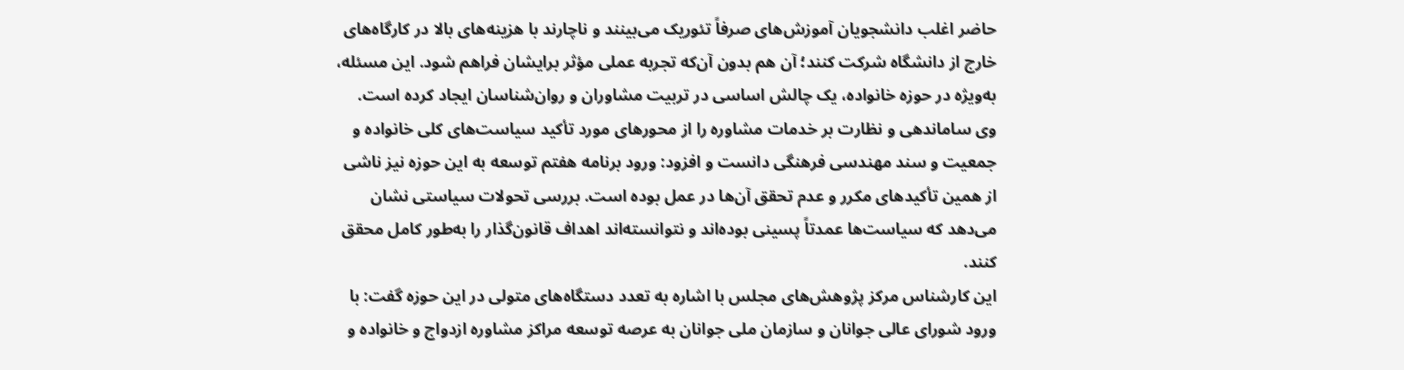حاضر اغلب دانشجویان آموزش‌های صرفاً تئوریک می‌بینند و ناچارند با هزینه‌های بالا در کارگاه‌های خارج از دانشگاه شرکت کنند؛ آن هم بدون آن‌که تجربه عملی مؤثر برایشان فراهم شود. این مسئله، به‌ویژه در حوزه خانواده، یک چالش اساسی در تربیت مشاوران و روان‌شناسان ایجاد کرده است.
وی ساماندهی و نظارت بر خدمات مشاوره را از محورهای مورد تأکید سیاست‌های کلی خانواده و جمعیت و سند مهندسی فرهنگی دانست و افزود: ورود برنامه هفتم توسعه به این حوزه نیز ناشی از همین تأکیدهای مکرر و عدم تحقق آن‌ها در عمل بوده است. بررسی تحولات سیاستی نشان می‌دهد که سیاست‌ها عمدتاً پسینی بوده‌اند و نتوانسته‌اند اهداف قانون‌گذار را به‌طور کامل محقق کنند.
این کارشناس مرکز پژوهش‌های مجلس با اشاره به تعدد دستگاه‌های متولی در این حوزه گفت: با ورود شورای عالی جوانان و سازمان ملی جوانان به عرصه توسعه مراکز مشاوره ازدواج و خانواده و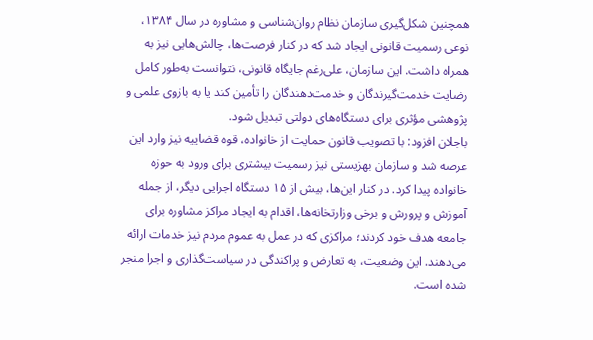همچنین شکل‌گیری سازمان نظام روان‌شناسی و مشاوره در سال ۱۳۸۴، نوعی رسمیت قانونی ایجاد شد که در کنار فرصت‌ها، چالش‌هایی نیز به همراه داشت. این سازمان، علی‌رغم جایگاه قانونی، نتوانست به‌طور کامل رضایت خدمت‌گیرندگان و خدمت‌دهندگان را تأمین کند یا به بازوی علمی و پژوهشی مؤثری برای دستگاه‌های دولتی تبدیل شود.
باجلان افزود: با تصویب قانون حمایت از خانواده، قوه قضاییه نیز وارد این عرصه شد و سازمان بهزیستی نیز رسمیت بیشتری برای ورود به حوزه خانواده پیدا کرد. در کنار این‌ها، بیش از ۱۵ دستگاه اجرایی دیگر، از جمله آموزش و پرورش و برخی وزارتخانه‌ها، اقدام به ایجاد مراکز مشاوره برای جامعه هدف خود کردند؛ مراکزی که در عمل به عموم مردم نیز خدمات ارائه می‌دهند. این وضعیت، به تعارض و پراکندگی در سیاست‌گذاری و اجرا منجر شده است.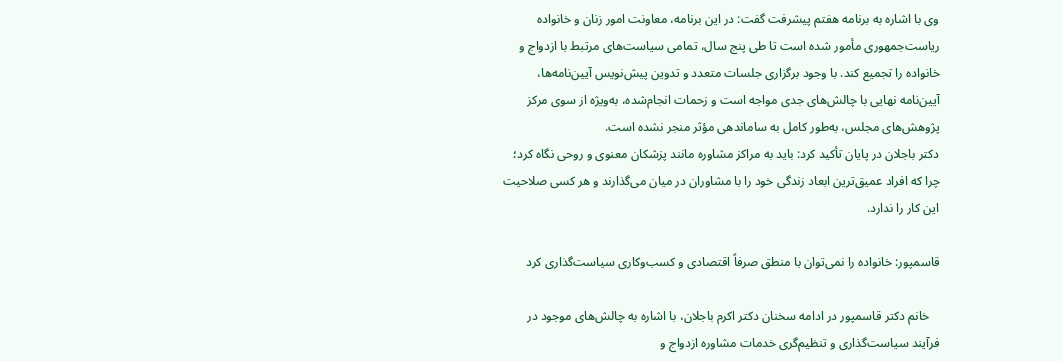وی با اشاره به برنامه هفتم پیشرفت گفت: در این برنامه، معاونت امور زنان و خانواده ریاست‌جمهوری مأمور شده است تا طی پنج سال، تمامی سیاست‌های مرتبط با ازدواج و خانواده را تجمیع کند. با وجود برگزاری جلسات متعدد و تدوین پیش‌نویس آیین‌نامه‌ها، آیین‌نامه نهایی با چالش‌های جدی مواجه است و زحمات انجام‌شده، به‌ویژه از سوی مرکز پژوهش‌های مجلس، به‌طور کامل به ساماندهی مؤثر منجر نشده است.
دکتر باجلان در پایان تأکید کرد: باید به مراکز مشاوره مانند پزشکان معنوی و روحی نگاه کرد؛ چرا که افراد عمیق‌ترین ابعاد زندگی خود را با مشاوران در میان می‌گذارند و هر کسی صلاحیت این کار را ندارد.

قاسمپور: خانواده را نمی‌توان با منطق صرفاً اقتصادی و کسب‌وکاری سیاست‌گذاری کرد

   خانم دکتر قاسمپور در ادامه سخنان دکتر اکرم باجلان، با اشاره به چالش‌های موجود در فرآیند سیاست‌گذاری و تنظیم‌گری خدمات مشاوره ازدواج و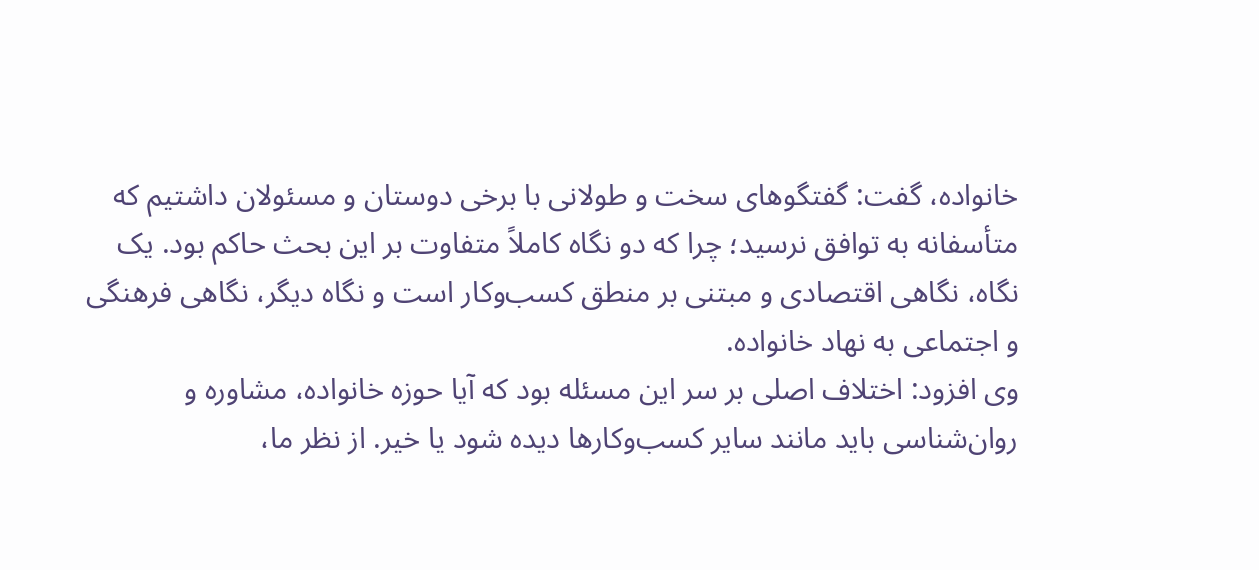خانواده، گفت: گفتگوهای سخت و طولانی با برخی دوستان و مسئولان داشتیم که متأسفانه به توافق نرسید؛ چرا که دو نگاه کاملاً متفاوت بر این بحث حاکم بود. یک نگاه، نگاهی اقتصادی و مبتنی بر منطق کسب‌وکار است و نگاه دیگر، نگاهی فرهنگی و اجتماعی به نهاد خانواده.
وی افزود: اختلاف اصلی بر سر این مسئله بود که آیا حوزه خانواده، مشاوره و روان‌شناسی باید مانند سایر کسب‌وکارها دیده شود یا خیر. از نظر ما،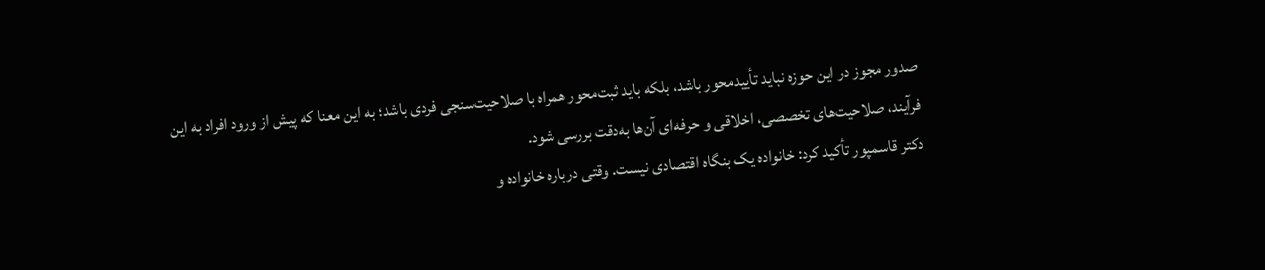صدور مجوز در این حوزه نباید تأییدمحور باشد، بلکه باید ثبت‌محور همراه با صلاحیت‌سنجی فردی باشد؛ به این معنا که پیش از ورود افراد به این فرآیند، صلاحیت‌های تخصصی، اخلاقی و حرفه‌ای آن‌ها به‌دقت بررسی شود.
دکتر قاسمپور تأکید کرد: خانواده یک بنگاه اقتصادی نیست. وقتی درباره خانواده و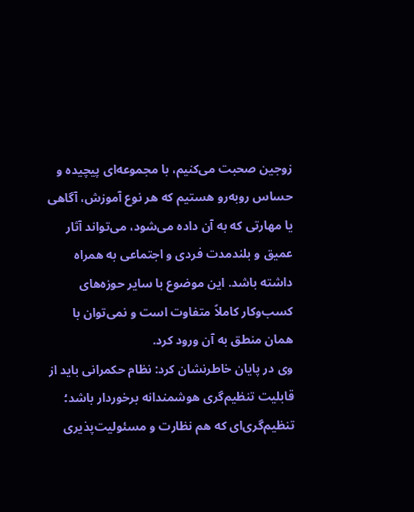زوجین صحبت می‌کنیم، با مجموعه‌ای پیچیده و حساس روبه‌رو هستیم که هر نوع آموزش، آگاهی یا مهارتی که به آن داده می‌شود، می‌تواند آثار عمیق و بلندمدت فردی و اجتماعی به همراه داشته باشد. این موضوع با سایر حوزه‌های کسب‌وکار کاملاً متفاوت است و نمی‌توان با همان منطق به آن ورود کرد.
وی در پایان خاطرنشان کرد: نظام حکمرانی باید از قابلیت تنظیم‌گری هوشمندانه برخوردار باشد؛ تنظیم‌گری‌ای که هم نظارت و مسئولیت‌پذیری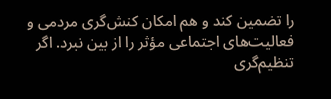را تضمین کند و هم امکان کنش‌گری مردمی و فعالیت‌های اجتماعی مؤثر را از بین نبرد. اگر تنظیم‌گری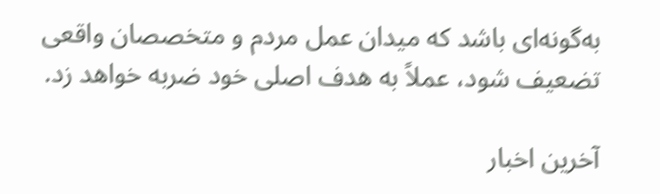به‌گونه‌ای باشد که میدان عمل مردم و متخصصان واقعی تضعیف شود، عملاً به هدف اصلی خود ضربه خواهد زد.

آخرین اخبار